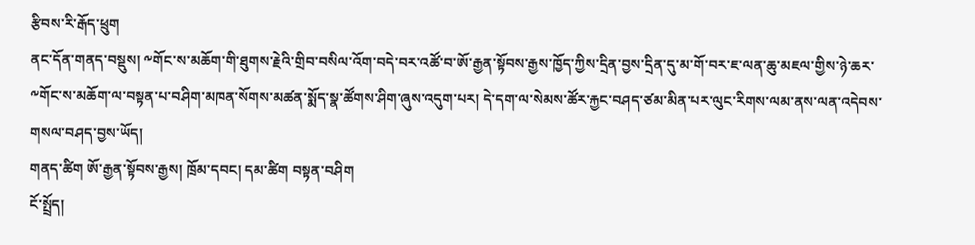རྩིབས་རི་རྒོད་ཕྲུག
ནང་དོན་གནད་བསྡུས། ༸གོང་ས་མཆོག་གི་ཐུགས་རྗེའི་གྲིབ་བསིལ་འོག་བདེ་བར་འཚོ་བ་ཨོ་རྒྱན་སྟོབས་རྒྱས་ཁྱོད་ཀྱིས་དྲིན་བྱས་དྲིན་དུ་མ་གོ་བར་ཇ་ལན་ཆུ་མཇལ་གྱིས་ཉེ་ཆར་༸གོང་ས་མཆོག་ལ་བསྟན་པ་བཤིག་མཁན་སོགས་མཚན་སྨོད་སྣ་ཚོགས་ཤིག་ཞུས་འདུག་པར། དེ་དག་ལ་སེམས་ཚོར་རྐྱང་བཤད་ཙམ་མིན་པར་ལུང་རིགས་ལམ་ནས་ལན་འདེབས་གསལ་བཤད་བྱས་ཡོད།
གནད་ཚིག ཨོ་རྒྱན་སྟོབས་རྒྱས། ཁྲོམ་དབང། དམ་ཚིག བསྟན་བཤིག
ངོ་སྤྲོད།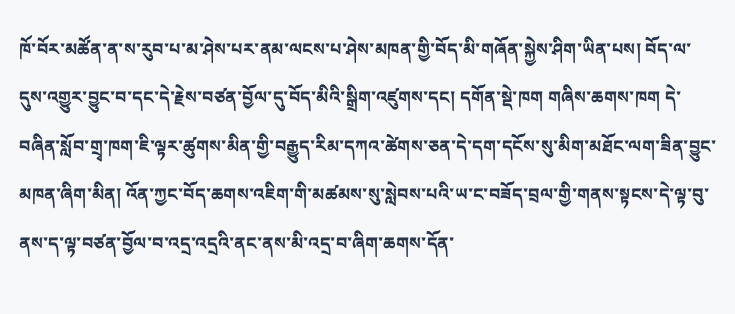ཁོ་བོར་མཚོན་ན་ས་རུབ་པ་མ་ཤེས་པར་ནམ་ལངས་པ་ཤེས་མཁན་གྱི་བོད་མི་གཞོན་སྐྱེས་ཤིག་ཡིན་པས། བོད་ལ་དུས་འགྱུར་བྱུང་བ་དང་དེ་རྗེས་བཙན་བྱོལ་དུ་བོད་མིའི་སྒྲིག་འཛུགས་དང། དགོན་སྡེ་ཁག གཞིས་ཆགས་ཁག དེ་བཞིན་སློབ་གྲྭ་ཁག་ཇི་ལྟར་ཚུགས་མིན་གྱི་བརྒྱུད་རིམ་དཀའ་ཚེགས་ཅན་དེ་དག་དངོས་སུ་མིག་མཐོང་ལག་ཟིན་བྱུང་མཁན་ཞིག་མིན། འོན་ཀྱང་བོད་ཆགས་འཇིག་གི་མཚམས་སུ་སླེབས་པའི་ཡ་ང་བཟོད་བྲལ་གྱི་གནས་སྟངས་དེ་ལྟ་བུ་ནས་ད་ལྟ་བཙན་བྱོལ་བ་འདྲ་འདྲའི་ནང་ནས་མི་འདྲ་བ་ཞིག་ཆགས་དོན་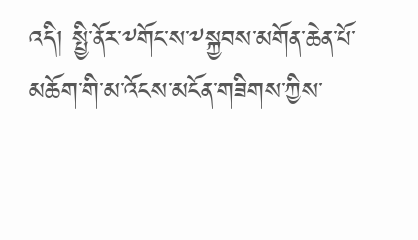འདི། སྤྱི་ནོར་༸གོང་ས་༸སྐྱབས་མགོན་ཆེན་པོ་མཆོག་གི་མ་འོངས་མངོན་གཟིགས་ཀྱིས་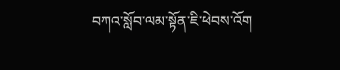བཀའ་སློབ་ལམ་སྟོན་ཇི་ཕེབས་འོག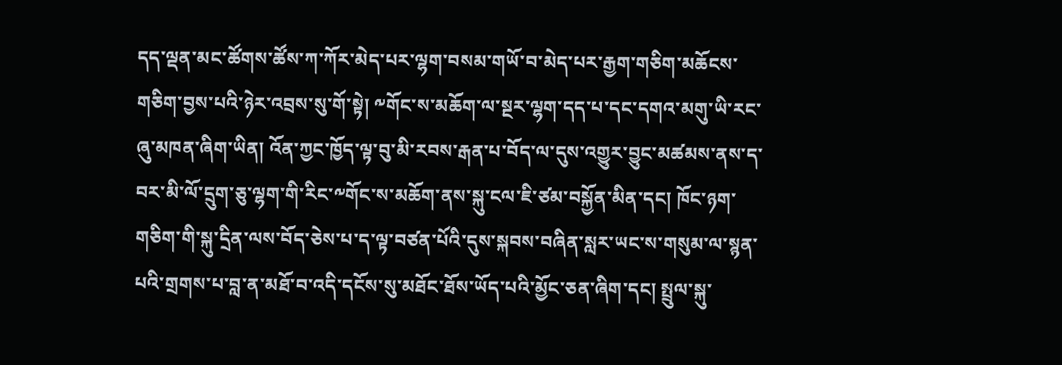དད་ལྡན་མང་ཚོགས་ཚོས་ཀ་ཀོར་མེད་པར་ལྷག་བསམ་གཡོ་བ་མེད་པར་རྒྱག་གཅིག་མཆོངས་གཅིག་བྱས་པའི་ཉེར་འབྲས་སུ་གོ་སྟེ། ༸གོང་ས་མཆོག་ལ་སྔར་ལྷག་དད་པ་དང་དགའ་མགུ་ཡི་རང་ཞུ་མཁན་ཞིག་ཡིན། འོན་ཀྱང་ཁྱོད་ལྟ་བུ་མི་རབས་རྒན་པ་བོད་ལ་དུས་འགྱུར་བྱུང་མཚམས་ནས་ད་བར་མི་ལོ་དྲུག་ཅུ་ལྷག་གི་རིང་༸གོང་ས་མཆོག་ནས་སྐུ་ངལ་ཇི་ཙམ་བསྐྱོན་མིན་དང། ཁོང་ཉག་གཅིག་གི་སྐུ་དྲིན་ལས་བོད་ཅེས་པ་ད་ལྟ་བཙན་པོའི་དུས་སྐབས་བཞིན་སླར་ཡང་ས་གསུམ་ལ་སྙན་པའི་གྲགས་པ་བླ་ན་མཐོ་བ་འདི་དངོས་སུ་མཐོང་ཐོས་ཡོད་པའི་མྱོང་ཅན་ཞིག་དང། སྤྲུལ་སྐུ་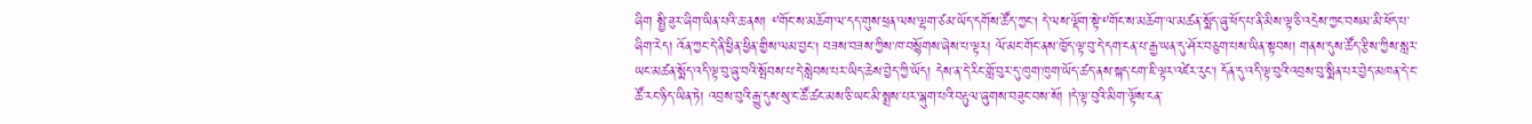ཞིག སྤྱི་ཟུར་ཞིག་ཡིན་པའི་ཆ་ནས། ༸གོང་ས་མཆོག་ལ་དད་གུས་ཕྲན་ལས་ལྷག་ཙམ་ཡོད་དགོས་ཚོད་ཀྱང། དེ་ལས་ལྡོག་སྟེ་༸གོང་ས་མཆོག་ལ་མཚན་སྨོད་ཞུ་ཕོད་པ་ནི་མིས་ལྟ་ཅི་འདྲེས་ཀྱང་བསམ་མི་ཕོད་པ་ཞིག་རེད། འོན་ཀྱང་དེ་ནི་ཕྱིན་ཕྱིན་གྱིས་ལམ་བྱང། བཟས་བཟས་ཀྱིས་ཁ་བསྙོགས་ཞེས་པ་ལྟར། ལོ་མང་གོང་ནས་ཁྱོད་ལྟ་བུ་དེ་དག་ངན་པ་རྒྱ་ཡན་དུ་ཤོར་བཅུག་པས་ཡིན་སྟབས། གནས་དུས་ཚོད་རྩིས་ཀྱིས་སླར་ཡང་མཚན་སྨོད་འདི་ལྟ་བུ་ཞུ་བའི་སྤོབས་པ་དེ་སླེབས་པར་ཡིད་ཆེས་བྱེད་ཀྱི་ཡོད། དེས་ན་དེ་རིང་གློ་བུར་དུ་ཁུག་ཁུག་ཡོད་ཚད་ནས་སྐད་ངག་ཇི་ལྟར་འཛེར་རུང་། དོན་དུ་འདི་ལྟ་བུའི་འབྲས་བུ་སྨིན་པར་བྱེད་མཁན་དེ་ང་ཚོ་རང་ཉིད་ཡིན་ཏེ། འབྲས་བུའི་རྒྱུ་དུས་སུ་ང་ཚོ་ཚང་མས་ཅི་ཡང་མི་སྨྲས་པར་ལྐུག་པའི་བརྟུལ་ཞུགས་བཟུང་བས་སོ། །དེ་ལྟ་བུའི་མིག་ལྟོས་ངན་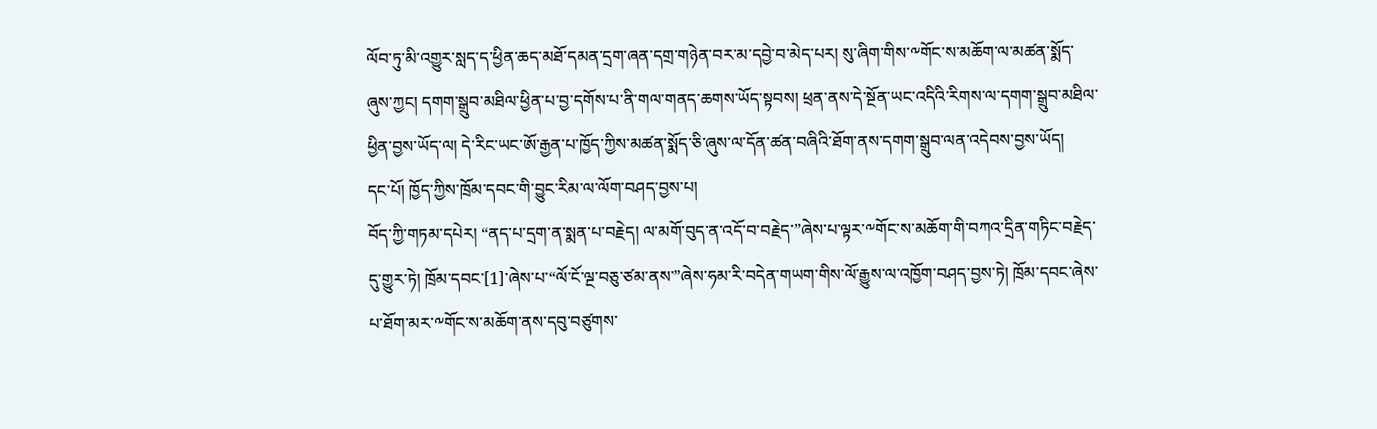ལོབ་ཏུ་མི་འགྱུར་སླད་ད་ཕྱིན་ཆད་མཐོ་དམན་དྲག་ཞན་དགྲ་གཉེན་བར་མ་དབྱེ་བ་མེད་པར། སུ་ཞིག་གིས་༸གོང་ས་མཆོག་ལ་མཚན་སྨོད་ཞུས་ཀྱང། དགག་སྒྲུབ་མཐིལ་ཕྱིན་པ་བྱ་དགོས་པ་ནི་གལ་གནད་ཆགས་ཡོད་སྟབས། ཕྲན་ནས་དེ་སྔོན་ཡང་འདིའི་རིགས་ལ་དགག་སྒྲུབ་མཐིལ་ཕྱིན་བྱས་ཡོད་ལ། དེ་རིང་ཡང་ཨོ་རྒྱན་པ་ཁྱོད་ཀྱིས་མཚན་སྨོད་ཅི་ཞུས་ལ་དོན་ཚན་བཞིའི་ཐོག་ནས་དགག་སྒྲུབ་ལན་འདེབས་བྱས་ཡོད།
དང་པོ། ཁྱོད་ཀྱིས་ཁྲོམ་དབང་གི་བྱུང་རིམ་ལ་ལོག་བཤད་བྱས་པ།
བོད་ཀྱི་གཏམ་དཔེར། “ནད་པ་དྲག་ན་སྨན་པ་བརྗེད། ལ་མགོ་བུད་ན་འདོ་བ་བརྗེད་”ཞེས་པ་ལྟར་༸གོང་ས་མཆོག་གི་བཀའ་དྲིན་གཏིང་བརྗེད་དུ་གྱུར་ཏེ། ཁྲོམ་དབང་[1]་ཞེས་པ་“ལོ་ངོ་ལྔ་བཅུ་ཙམ་ནས་”ཞེས་ཧམ་རི་བདེན་གཡག་གིས་ལོ་རྒྱུས་ལ་འཁྱོག་བཤད་བྱས་ཏེ། ཁྲོམ་དབང་ཞེས་པ་ཐོག་མར་༸གོང་ས་མཆོག་ནས་དབུ་བཙུགས་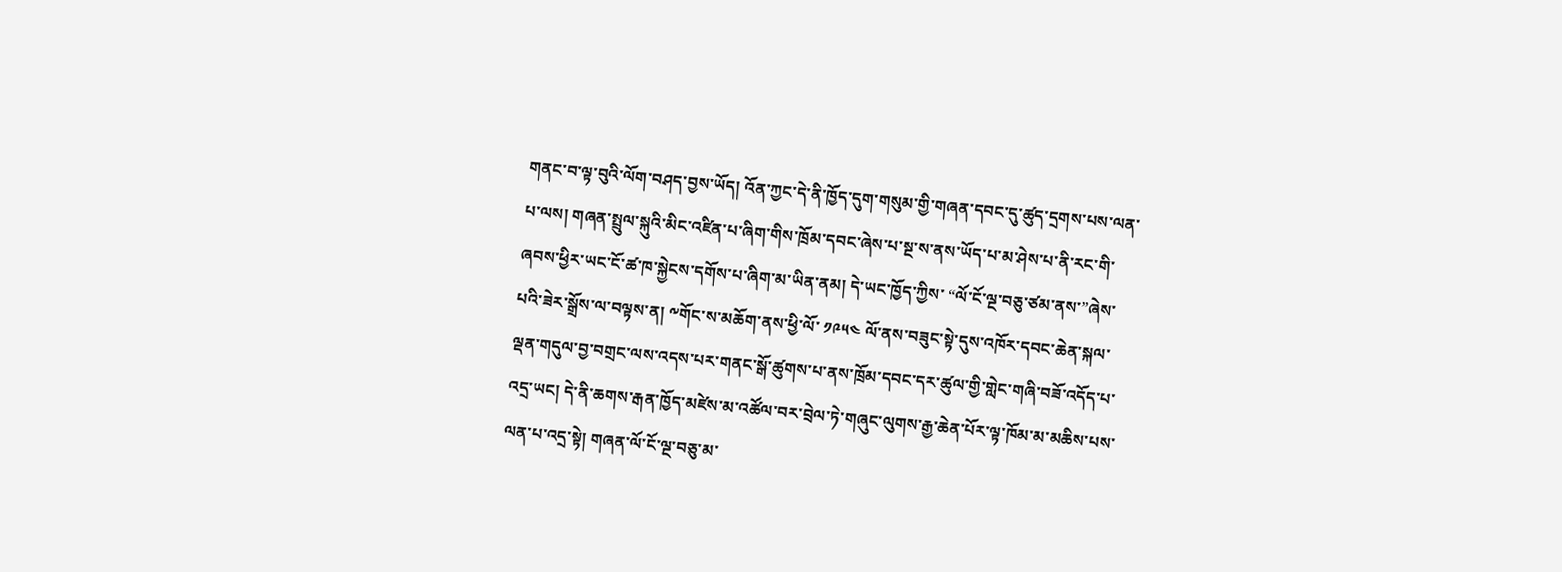གནང་བ་ལྟ་བུའི་ལོག་བཤད་བྱས་ཡོད། འོན་ཀྱང་དེ་ནི་ཁྱོད་དུག་གསུམ་གྱི་གཞན་དབང་དུ་ཚུད་དྲགས་པས་ལན་པ་ལས། གཞན་སྤྲུལ་སྐུའི་མིང་འཛིན་པ་ཞིག་གིས་ཁྲོམ་དབང་ཞེས་པ་སྔ་ས་ནས་ཡོད་པ་མ་ཤེས་པ་ནི་རང་གི་ཞབས་ཕྱིར་ཡང་ངོ་ཚ་ཁ་སྐྱེངས་དགོས་པ་ཞིག་མ་ཡིན་ནམ། དེ་ཡང་ཁྱོད་ཀྱིས་ “ལོ་ངོ་ལྔ་བཅུ་ཙམ་ནས་”ཞེས་པའི་ཟེར་སྒྲོས་ལ་བལྟས་ན། ༸གོང་ས་མཆོག་ནས་ཕྱི་ལོ་ ༡༩༥༤ ལོ་ནས་བཟུང་སྟེ་དུས་འཁོར་དབང་ཆེན་སྐལ་ལྡན་གདུལ་བྱ་བགྲང་ལས་འདས་པར་གནང་སྒོ་ཚུགས་པ་ནས་ཁྲོམ་དབང་དར་ཚུལ་གྱི་གླེང་གཞི་བཟོ་འདོད་པ་འདྲ་ཡང། དེ་ནི་ཆགས་རྒན་ཁྱོད་མཛེས་མ་འཚོལ་བར་བྲེལ་ཏེ་གཞུང་ལུགས་རྒྱ་ཆེན་པོར་ལྟ་ཁོམ་མ་མཆིས་པས་ལན་པ་འདྲ་སྟེ། གཞན་ལོ་ངོ་ལྔ་བཅུ་མ་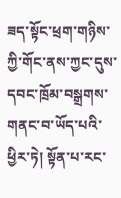ཟད་སྟོང་ཕྲག་གཉིས་ཀྱི་གོང་ནས་ཀྱང་དུས་དབང་ཁྲོམ་བསྒྲགས་གནང་བ་ཡོད་པའི་ཕྱིར་ཏེ། སྟོན་པ་རང་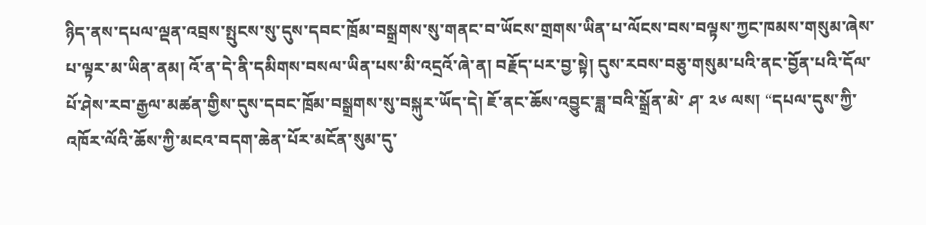ཉིད་ནས་དཔལ་ལྡན་འབྲས་སྤུངས་སུ་དུས་དབང་ཁྲོམ་བསྒྲགས་སུ་གནང་བ་ཡོངས་གྲགས་ཡིན་པ་ལོངས་བས་བལྟས་ཀྱང་ཁམས་གསུམ་ཞེས་པ་ལྟར་མ་ཡིན་ནམ། འོ་ན་དེ་ནི་དམིགས་བསལ་ཡིན་པས་མི་འདྲའོ་ཞེ་ན། བརྗོད་པར་བྱ་སྟེ། དུས་རབས་བཅུ་གསུམ་པའི་ནང་བྱོན་པའི་དོལ་པོ་ཤེས་རབ་རྒྱལ་མཚན་གྱིས་དུས་དབང་ཁྲོམ་བསྒྲགས་སུ་བསྐུར་ཡོད་དེ། ཇོ་ནང་ཆོས་འབྱུང་ཟླ་བའི་སྒྲོན་མེ་ ཤ་ ༢༦ ལས། “དཔལ་དུས་ཀྱི་འཁོར་ལོའི་ཆོས་ཀྱི་མངའ་བདག་ཆེན་པོར་མངོན་སུམ་དུ་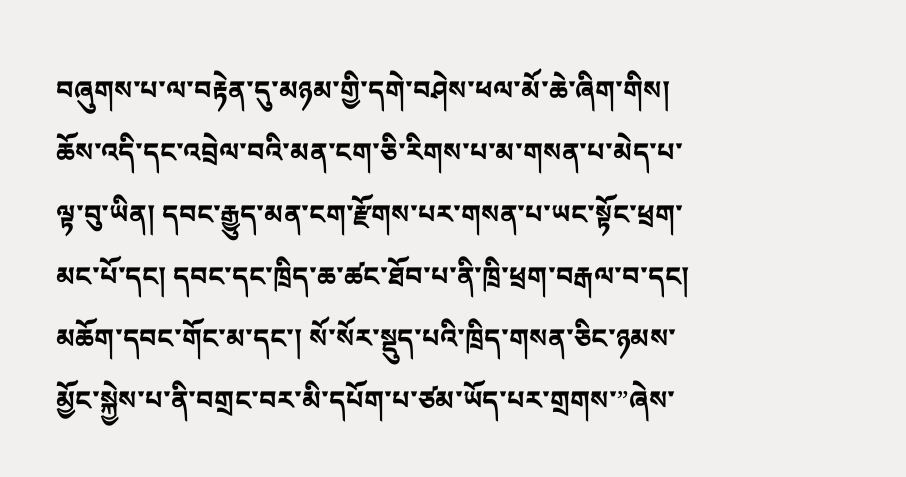བཞུགས་པ་ལ་བརྟེན་དུ་མཉམ་གྱི་དགེ་བཤེས་ཕལ་མོ་ཆེ་ཞིག་གིས། ཆོས་འདི་དང་འབྲེལ་བའི་མན་ངག་ཅི་རིགས་པ་མ་གསན་པ་མེད་པ་ལྟ་བུ་ཡིན། དབང་རྒྱུད་མན་ངག་རྫོགས་པར་གསན་པ་ཡང་སྟོང་ཕྲག་མང་པོ་དང། དབང་དང་ཁྲིད་ཆ་ཚང་ཐོབ་པ་ནི་ཁྲི་ཕྲག་བརྒལ་བ་དང། མཆོག་དབང་གོང་མ་དང་། སོ་སོར་སྡུད་པའི་ཁྲིད་གསན་ཅིང་ཉམས་མྱོང་སྐྱེས་པ་ནི་བགྲང་བར་མི་དཔོག་པ་ཙམ་ཡོད་པར་གྲགས་”ཞེས་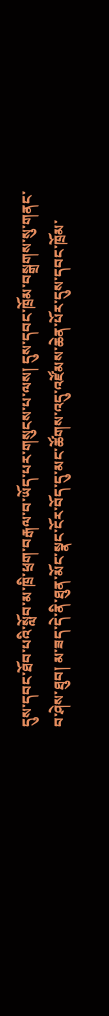དུས་དབང་ཐོབ་པའི་སློབ་མ་ཁྲི་ཕྲག་བརྒལ་བ་ཡོད་པར་གསུངས་པ་ལས། དུས་དབང་ཁྲོམ་བསྒྲགས་སུ་གནང་བ་ཤེས་ཐུབ། མ་ཟད་དེ་ནི་ཐུན་མོང་སྣང་ངོར་བོད་དུ་མང་ཚོགས་འདུ་འཛོམས་ཆེན་པོར་དུས་དབང་ཁྲོམ་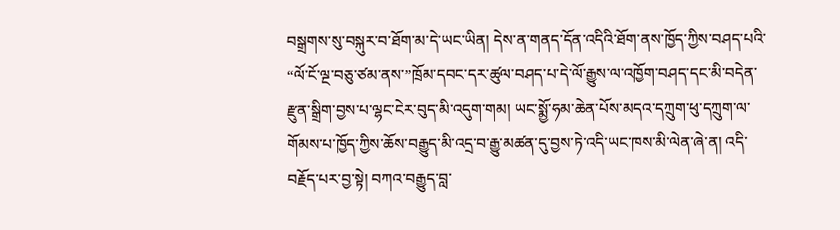བསྒྲགས་སུ་བསྐུར་བ་ཐོག་མ་དེ་ཡང་ཡིན། དེས་ན་གནད་དོན་འདིའི་ཐོག་ནས་ཁྱོད་ཀྱིས་བཤད་པའི་ “ལོ་ངོ་ལྔ་བཅུ་ཙམ་ནས་”ཁྲོམ་དབང་དར་ཚུལ་བཤད་པ་དེ་ལོ་རྒྱུས་ལ་འཁྱོག་བཤད་དང་མི་བདེན་རྫུན་སྒྲིག་བྱས་པ་ལྷང་ངེར་བུད་མི་འདུག་གམ། ཡང་སྨྱོ་ཧམ་ཆེན་པོས་མདའ་དཀྲུག་ཕུ་དཀྲུག་ལ་གོམས་པ་ཁྱོད་ཀྱིས་ཆོས་བརྒྱུད་མི་འདྲ་བ་རྒྱུ་མཚན་དུ་བྱས་ཏེ་འདི་ཡང་ཁས་མི་ལེན་ཞེ་ན། འདི་བརྗོད་པར་བྱ་སྟེ། བཀའ་བརྒྱུད་བླ་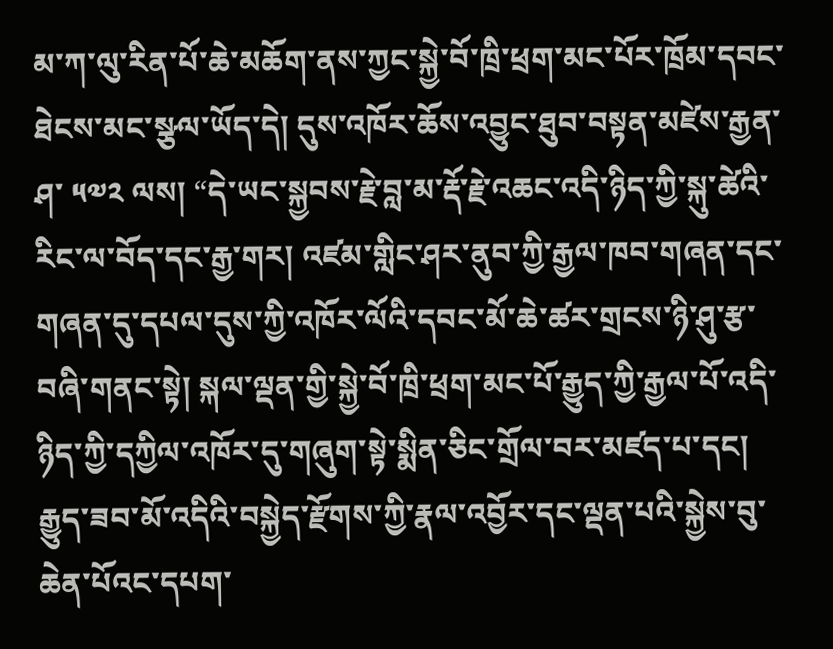མ་ཀ་ལུ་རིན་པོ་ཆེ་མཆོག་ནས་ཀྱང་སྐྱེ་བོ་ཁྲི་ཕྲག་མང་པོར་ཁྲོམ་དབང་ཐེངས་མང་སྩལ་ཡོད་དེ། དུས་འཁོར་ཆོས་འབྱུང་ཐུབ་བསྟན་མཛེས་རྒྱན་ ཤ་ ༥༧༢ ལས། “དེ་ཡང་སྐྱབས་རྗེ་བླ་མ་རྡོ་རྗེ་འཆང་འདི་ཉིད་ཀྱི་སྐུ་ཚེའི་རིང་ལ་བོད་དང་རྒྱ་གར། འཛམ་གླིང་ཤར་ནུབ་ཀྱི་རྒྱལ་ཁབ་གཞན་དང་གཞན་དུ་དཔལ་དུས་ཀྱི་འཁོར་ལོའི་དབང་མོ་ཆེ་ཚར་གྲངས་ཉི་ཤུ་རྩ་བཞི་གནང་སྟེ། སྐལ་ལྡན་གྱི་སྐྱེ་བོ་ཁྲི་ཕྲག་མང་པོ་རྒྱུད་ཀྱི་རྒྱལ་པོ་འདི་ཉིད་ཀྱི་དཀྱིལ་འཁོར་དུ་གཞུག་སྟེ་སྨིན་ཅིང་གྲོལ་བར་མཛད་པ་དང། རྒྱུད་ཟབ་མོ་འདིའི་བསྐྱེད་རྫོགས་ཀྱི་རྣལ་འབྱོར་དང་ལྡན་པའི་སྐྱེས་བུ་ཆེན་པོའང་དཔག་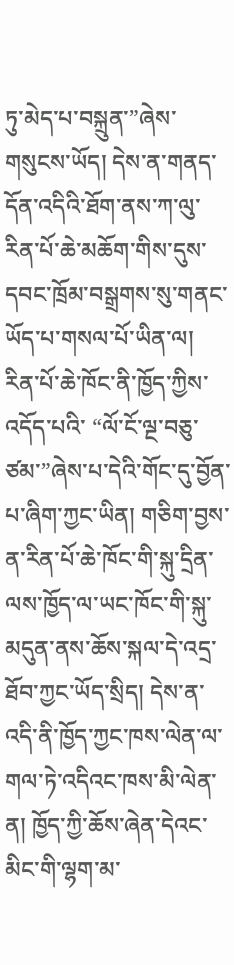ཏུ་མེད་པ་བསྐྲུན་”ཞེས་གསུངས་ཡོད། དེས་ན་གནད་དོན་འདིའི་ཐོག་ནས་ཀ་ལུ་རིན་པོ་ཆེ་མཆོག་གིས་དུས་དབང་ཁྲོམ་བསྒྲགས་སུ་གནང་ཡོད་པ་གསལ་པོ་ཡིན་ལ། རིན་པོ་ཆེ་ཁོང་ནི་ཁྱོད་ཀྱིས་འདོད་པའི་ “ལོ་ངོ་ལྔ་བཅུ་ཙམ་”ཞེས་པ་དེའི་གོང་དུ་བྱོན་པ་ཞིག་ཀྱང་ཡིན། གཅིག་བྱས་ན་རིན་པོ་ཆེ་ཁོང་གི་སྐུ་དྲིན་ལས་ཁྱོད་ལ་ཡང་ཁོང་གི་སྐུ་མདུན་ནས་ཆོས་སྐལ་དེ་འདྲ་ཐོབ་ཀྱང་ཡོད་སྲིད། དེས་ན་འདི་ནི་ཁྱོད་ཀྱང་ཁས་ལེན་ལ་གལ་ཏེ་འདིའང་ཁས་མི་ལེན་ན། ཁྱོད་ཀྱི་ཆོས་ཞེན་དེའང་མིང་གི་ལྷག་མ་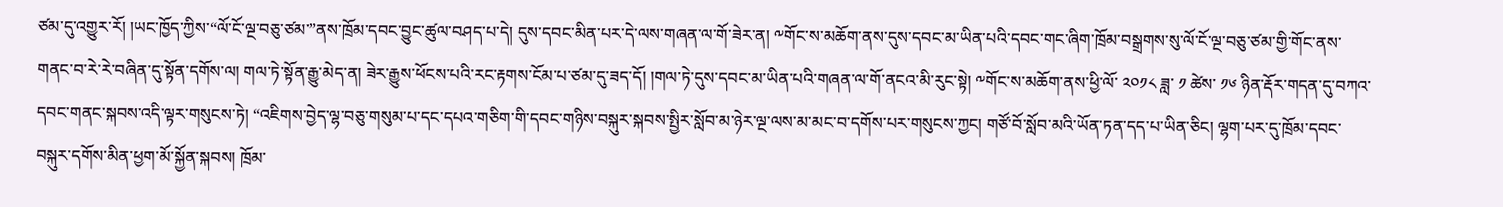ཙམ་དུ་འགྱུར་རོ། །ཡང་ཁྱོད་ཀྱིས་“ལོ་ངོ་ལྔ་བཅུ་ཙམ་”ནས་ཁྲོམ་དབང་བྱུང་ཚུལ་བཤད་པ་དེ། དུས་དབང་མིན་པར་དེ་ལས་གཞན་ལ་གོ་ཟེར་ན། ༸གོང་ས་མཆོག་ནས་དུས་དབང་མ་ཡིན་པའི་དབང་གང་ཞིག་ཁྲོམ་བསྒྲགས་སུ་ལོ་ངོ་ལྔ་བཅུ་ཙམ་གྱི་གོང་ནས་གནང་བ་རེ་རེ་བཞིན་དུ་སྟོན་དགོས་ལ། གལ་ཏེ་སྟོན་རྒྱུ་མེད་ན། ཟེར་རྒྱུས་ཕོངས་པའི་རང་རྟགས་ངོམ་པ་ཙམ་དུ་ཟད་དོ། །གལ་ཏེ་དུས་དབང་མ་ཡིན་པའི་གཞན་ལ་གོ་ནངའ་མི་རུང་སྟེ། ༸གོང་ས་མཆོག་ནས་ཕྱི་ལོ་ ༢༠༡༨ ཟླ་ ༡ ཚེས་ ༡༦ ཉིན་རྡོར་གདན་དུ་བཀའ་དབང་གནང་སྐབས་འདི་ལྟར་གསུངས་ཏེ། “འཇིགས་བྱེད་ལྷ་བཅུ་གསུམ་པ་དང་དཔའ་གཅིག་གི་དབང་གཉིས་བསྐུར་སྐབས་སྤྱིར་སློབ་མ་ཉེར་ལྔ་ལས་མ་མང་བ་དགོས་པར་གསུངས་ཀྱང། གཙོ་བོ་སློབ་མའི་ཡོན་ཏན་དད་པ་ཡིན་ཅིང། ལྷག་པར་དུ་ཁྲོམ་དབང་བསྐུར་དགོས་མིན་ཕྱག་མོ་སྐྱོན་སྐབས། ཁྲོམ་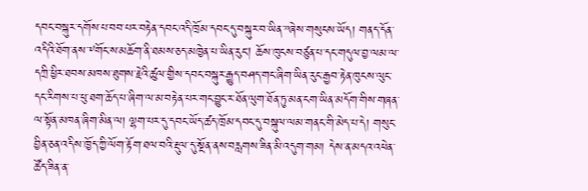དབང་བསྐུར་དགོས་པ་བབ་པར་བརྟེན་དབང་འདི་ཁྲོམ་དབང་དུ་བསྐུར་བ་ཡིན་”ཞེས་གསུངས་ཡོད། གནད་དོན་འདིའི་ཐོག་ནས་༸གོང་ས་མཆོག་ནི་ཐམས་ཅད་མཁྱེན་པ་ཡིན་རུང། ཆོས་ཁུངས་བཙུན་པ་དང་གདུལ་བྱ་ལམ་ལ་དཀྲི་ཕྱིར་ཐབས་མཁས་ཐུགས་རྗེའི་ཚུལ་གྱིས་དབང་བསྐུར་རྒྱུད་བཤད་གང་ཞིག་ཡིན་རུང་རྒྱབ་རྟེན་ཁུངས་ལུང་དང་རིགས་པ་ཕུ་ཐག་ཆོད་པ་ཞིག་ལ་མ་བརྟེན་པར་གང་བྱུང་ར་ཐོན་ལུག་ཐོན་ཏུ་མན་ངག་ཡིན་མདོག་གིས་གཞན་ལ་སྟོན་མཁན་ཞིག་མིན་ལ། ལྷག་པར་དུ་དབང་ཡོད་ཚད་ཁྲོམ་དབང་དུ་བསྐུལ་ལམ་གནང་གི་མེད་པ་དེ། གསུང་བྱིན་ཅན་འདིས་ཁྱོད་ཀྱི་ལོག་རྟོག་ཐལ་བའི་རྡུལ་དུ་སྔོན་ནས་བརླགས་ཟིན་མི་འདུག་གམ། དེས་ན་མདའ་འཕེན་ཚོད་ཟིན་ན་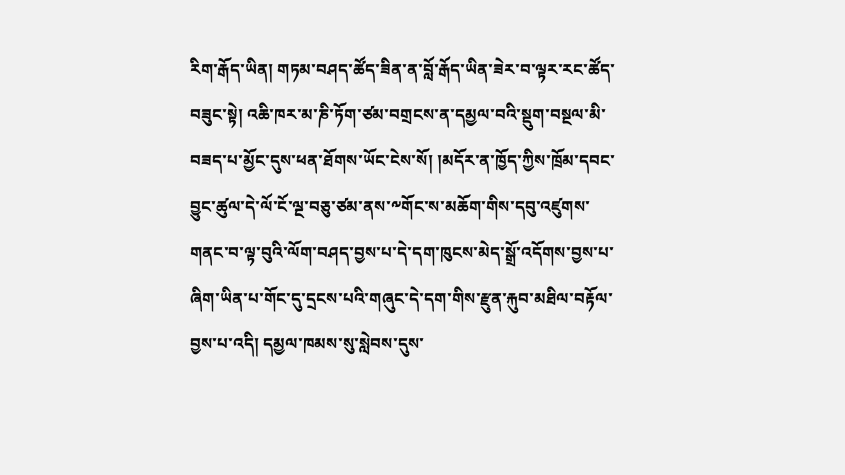རིག་རྒོད་ཡིན། གཏམ་བཤད་ཚོད་ཟིན་ན་བློ་རྒོད་ཡིན་ཟེར་བ་ལྟར་རང་ཚོད་བཟུང་སྟེ། འཆི་ཁར་མ་ཎི་ཏོག་ཙམ་བགྲངས་ན་དམྱལ་བའི་སྡུག་བསྔལ་མི་བཟད་པ་མྱོང་དུས་ཕན་ཐོགས་ཡོང་ངེས་སོ། །མདོར་ན་ཁྱོད་ཀྱིས་ཁྲོམ་དབང་བྱུང་ཚུལ་དེ་ལོ་ངོ་ལྔ་བཅུ་ཙམ་ནས་༸གོང་ས་མཆོག་གིས་དབུ་འཛུགས་གནང་བ་ལྟ་བུའི་ལོག་བཤད་བྱས་པ་དེ་དག་ཁུངས་མེད་སྒྲོ་འདོགས་བྱས་པ་ཞིག་ཡིན་པ་གོང་དུ་དྲངས་པའི་གཞུང་དེ་དག་གིས་རྫུན་རྐུབ་མཐིལ་བརྟོལ་བྱས་པ་འདི། དམྱལ་ཁམས་སུ་སླེབས་དུས་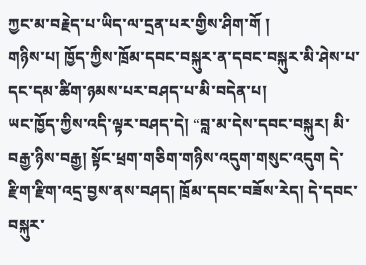ཀྱང་མ་བརྗེད་པ་ཡིད་ལ་དྲན་པར་གྱིས་ཤིག་གོ །
གཉིས་པ། ཁྱོད་ཀྱིས་ཁྲོམ་དབང་བསྐུར་ན་དབང་བསྐུར་མི་ཤེས་པ་དང་དམ་ཚིག་ཉམས་པར་བཤད་པ་མི་བདེན་པ།
ཡང་ཁྱོད་ཀྱིས་འདི་ལྟར་བཤད་དེ། “བླ་མ་དེས་དབང་བསྐུར། མི་བརྒྱ་ཉིས་བརྒྱ། སྟོང་ཕྲག་གཅིག་གཉིས་འདུག་གསུང་འདུག དེ་རྫིག་རྫིག་འདྲ་བྱས་ནས་བཤད། ཁྲོམ་དབང་བཟོས་རེད། དེ་དབང་བསྐུར་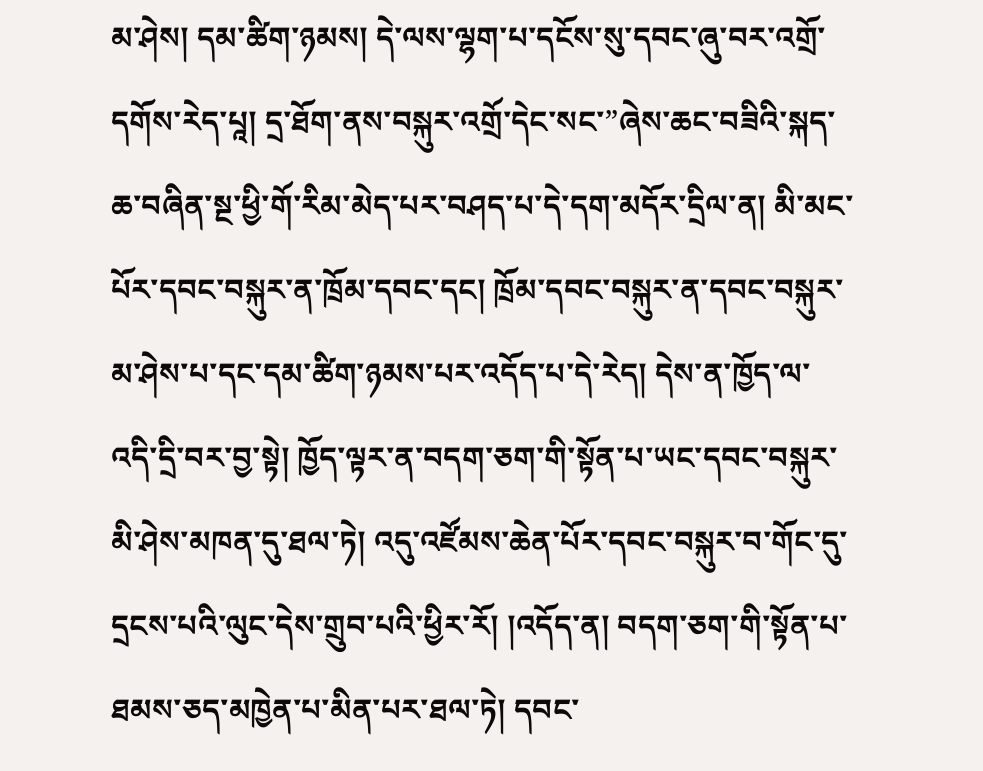མ་ཤེས། དམ་ཚིག་ཉམས། དེ་ལས་ལྷག་པ་དངོས་སུ་དབང་ཞུ་བར་འགྲོ་དགོས་རེད་པཱ། དྲ་ཐོག་ནས་བསྐུར་འགྲོ་དེང་སང་”ཞེས་ཆང་བཟིའི་སྐད་ཆ་བཞིན་སྔ་ཕྱི་གོ་རིམ་མེད་པར་བཤད་པ་དེ་དག་མདོར་དྲིལ་ན། མི་མང་པོར་དབང་བསྐུར་ན་ཁྲོམ་དབང་དང། ཁྲོམ་དབང་བསྐུར་ན་དབང་བསྐུར་མ་ཤེས་པ་དང་དམ་ཚིག་ཉམས་པར་འདོད་པ་དེ་རེད། དེས་ན་ཁྱོད་ལ་འདི་དྲི་བར་བྱ་སྟེ། ཁྱོད་ལྟར་ན་བདག་ཅག་གི་སྟོན་པ་ཡང་དབང་བསྐུར་མི་ཤེས་མཁན་དུ་ཐལ་ཏེ། འདུ་འཛོམས་ཆེན་པོར་དབང་བསྐུར་བ་གོང་དུ་དྲངས་པའི་ལུང་དེས་གྲུབ་པའི་ཕྱིར་རོ། །འདོད་ན། བདག་ཅག་གི་སྟོན་པ་ཐམས་ཅད་མཁྱེན་པ་མིན་པར་ཐལ་ཏེ། དབང་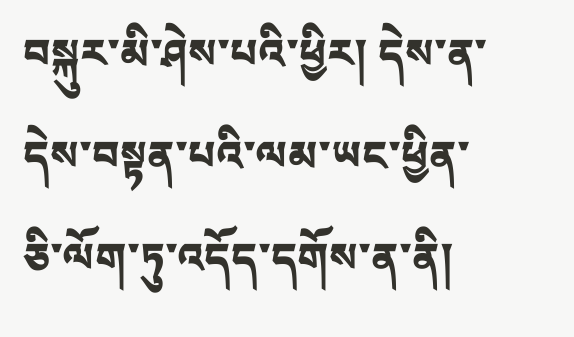བསྐུར་མི་ཤེས་པའི་ཕྱིར། དེས་ན་དེས་བསྟན་པའི་ལམ་ཡང་ཕྱིན་ཅི་ལོག་ཏུ་འདོད་དགོས་ན་ནི།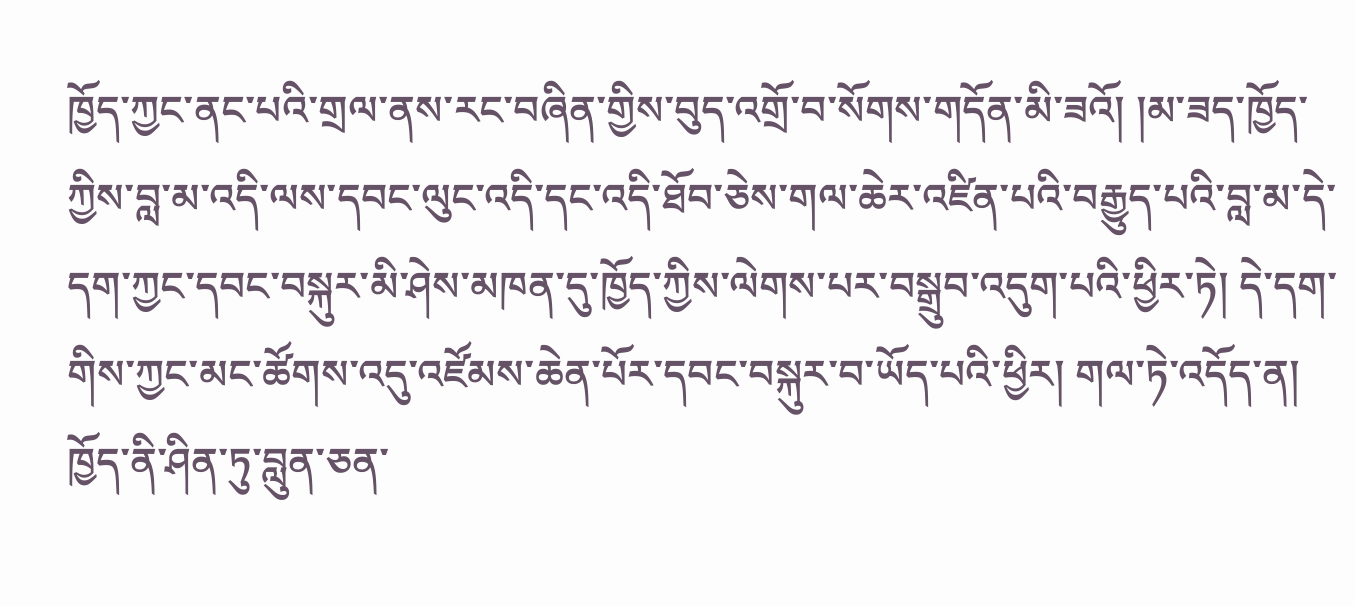ཁྱོད་ཀྱང་ནང་པའི་གྲལ་ནས་རང་བཞིན་གྱིས་བུད་འགྲོ་བ་སོགས་གདོན་མི་ཟའོ། །མ་ཟད་ཁྱོད་ཀྱིས་བླ་མ་འདི་ལས་དབང་ལུང་འདི་དང་འདི་ཐོབ་ཅེས་གལ་ཆེར་འཛིན་པའི་བརྒྱུད་པའི་བླ་མ་དེ་དག་ཀྱང་དབང་བསྐུར་མི་ཤེས་མཁན་དུ་ཁྱོད་ཀྱིས་ལེགས་པར་བསྒྲུབ་འདུག་པའི་ཕྱིར་ཏེ། དེ་དག་གིས་ཀྱང་མང་ཚོགས་འདུ་འཛོམས་ཆེན་པོར་དབང་བསྐུར་བ་ཡོད་པའི་ཕྱིར། གལ་ཏེ་འདོད་ན། ཁྱོད་ནི་ཤིན་ཏུ་བླུན་ཅན་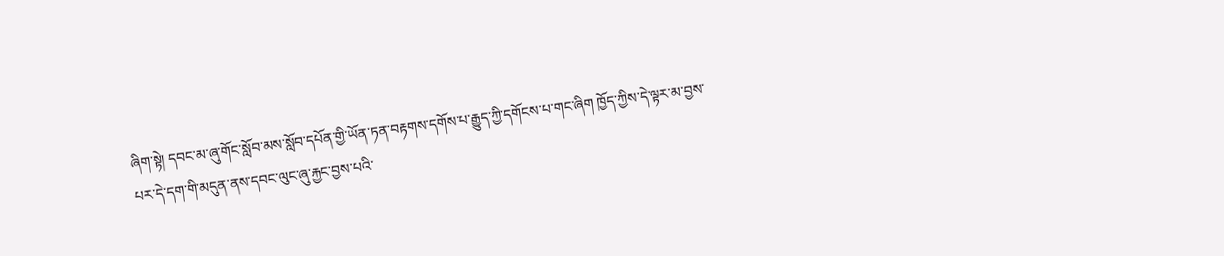ཞིག་སྟེ། དབང་མ་ཞུ་གོང་སློབ་མས་སློབ་དཔོན་གྱི་ཡོན་ཏན་བརྟགས་དགོས་པ་རྒྱུད་ཀྱི་དགོངས་པ་གང་ཞིག ཁྱོད་ཀྱིས་དེ་ལྟར་མ་བྱས་པར་དེ་དག་གི་མདུན་ནས་དབང་ལུང་ཞུ་རྐྱང་བྱས་པའི་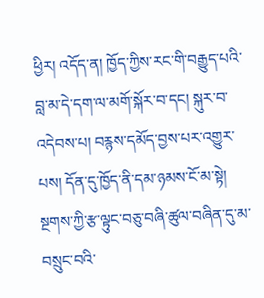ཕྱིར། འདོད་ན། ཁྱོད་ཀྱིས་རང་གི་བརྒྱུད་པའི་བླ་མ་དེ་དག་ལ་མགོ་སྐོར་བ་དང། སྐུར་བ་འདེབས་པ། བརྙས་དམོད་བྱས་པར་འགྱུར་པས། དོན་དུ་ཁྱོད་ནི་དམ་ཉམས་ངོ་མ་སྟེ། སྔགས་ཀྱི་རྩ་ལྟུང་བཅུ་བཞི་ཚུལ་བཞིན་དུ་མ་བསྲུང་བའི་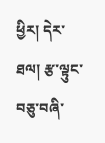ཕྱིར། དེར་ཐལ། རྩ་ལྟུང་བཅུ་བཞི་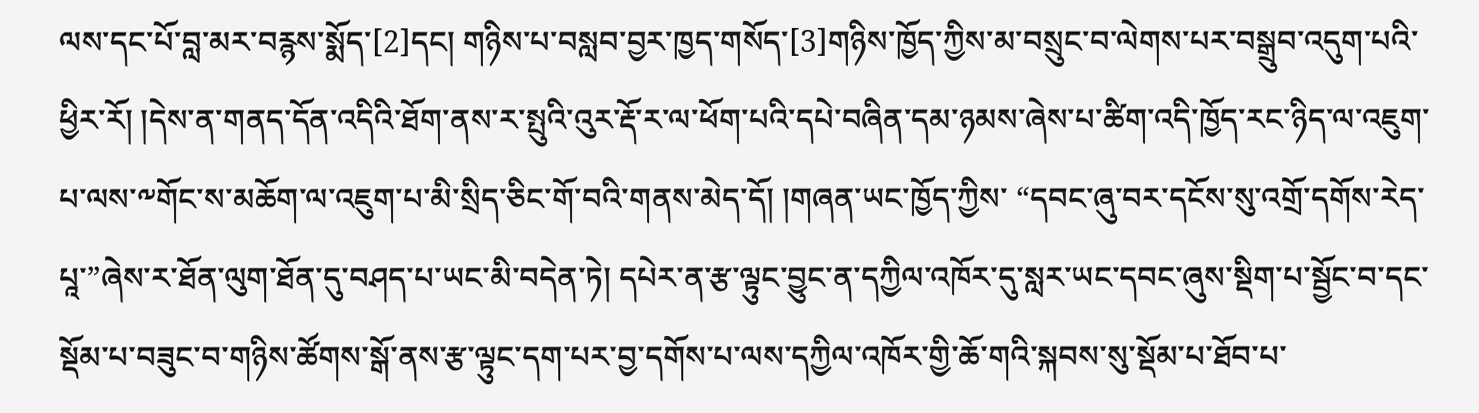ལས་དང་པོ་བླ་མར་བརྙས་སྨོད་[2]དང། གཉིས་པ་བསླབ་བྱར་ཁྱད་གསོད་[3]གཉིས་ཁྱོད་ཀྱིས་མ་བསྲུང་བ་ལེགས་པར་བསྒྲུབ་འདུག་པའི་ཕྱིར་རོ། །དེས་ན་གནད་དོན་འདིའི་ཐོག་ནས་ར་སྤུའི་འུར་རྡོ་ར་ལ་ཕོག་པའི་དཔེ་བཞིན་དམ་ཉམས་ཞེས་པ་ཚིག་འདི་ཁྱོད་རང་ཉིད་ལ་འཇུག་པ་ལས་༸གོང་ས་མཆོག་ལ་འཇུག་པ་མི་སྲིད་ཅིང་གོ་བའི་གནས་མེད་དོ། །གཞན་ཡང་ཁྱོད་ཀྱིས་ “དབང་ཞུ་བར་དངོས་སུ་འགྲོ་དགོས་རེད་པཱ་”ཞེས་ར་ཐོན་ལུག་ཐོན་དུ་བཤད་པ་ཡང་མི་བདེན་ཏེ། དཔེར་ན་རྩ་ལྟུང་བྱུང་ན་དཀྱིལ་འཁོར་དུ་སླར་ཡང་དབང་ཞུས་སྡིག་པ་སྦྱོང་བ་དང་སྡོམ་པ་བཟུང་བ་གཉིས་ཚོགས་སྒོ་ནས་རྩ་ལྟུང་དག་པར་བྱ་དགོས་པ་ལས་དཀྱིལ་འཁོར་གྱི་ཆོ་གའི་སྐབས་སུ་སྡོམ་པ་ཐོབ་པ་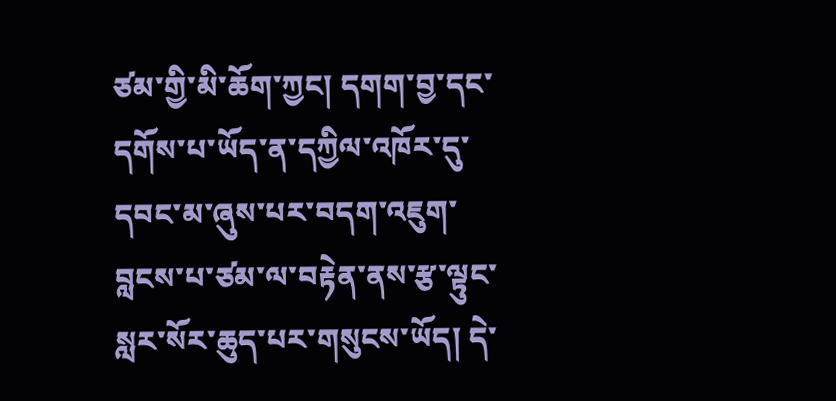ཙམ་གྱི་མི་ཆོག་ཀྱང། དགག་བྱ་དང་དགོས་པ་ཡོད་ན་དཀྱིལ་འཁོར་དུ་དབང་མ་ཞུས་པར་བདག་འཇུག་བླངས་པ་ཙམ་ལ་བརྟེན་ནས་རྩ་ལྟུང་སླར་སོར་ཆུད་པར་གསུངས་ཡོད། དེ་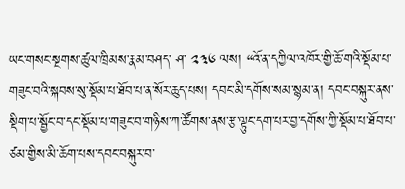ཡང་གསང་སྔགས་ཚུལ་ཁྲིམས་རྣམ་བཤད་ ཤ་ ༢༣༦ ལས། “འོ་ན་དཀྱིལ་འཁོར་གྱི་ཆོ་གའི་སྡོམ་པ་གཟུང་བའི་སྐབས་སུ་སྡོམ་པ་ཐོབ་པ་ན་སོར་ཆུད་པས། དབང་མི་དགོས་སམ་སྙམ་ན། དབང་བསྐུར་ནས་སྡིག་པ་སྦྱོང་བ་དང་སྡོམ་པ་གཟུང་བ་གཉིས་ཀ་ཚོགས་ནས་རྩ་ལྟུང་དག་པར་བྱ་དགོས་ཀྱི་སྡོམ་པ་ཐོབ་པ་ཙམ་གྱིས་མི་ཆོག་པས་དབང་བསྐུར་བ་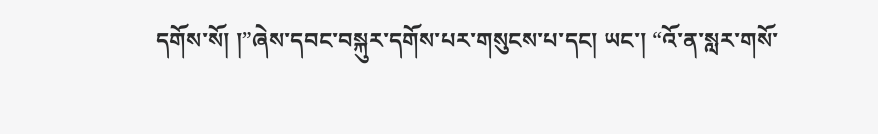དགོས་སོ། །”ཞེས་དབང་བསྐུར་དགོས་པར་གསུངས་པ་དང། ཡང་། “འོ་ན་སླར་གསོ་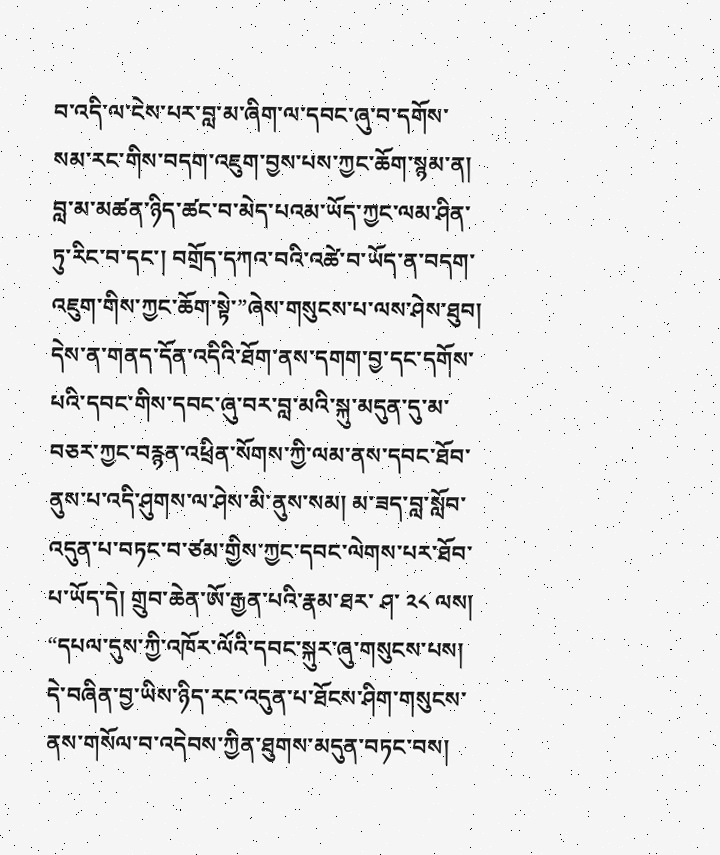བ་འདི་ལ་ངེས་པར་བླ་མ་ཞིག་ལ་དབང་ཞུ་བ་དགོས་སམ་རང་གིས་བདག་འཇུག་བྱས་པས་ཀྱང་ཆོག་སྙམ་ན། བླ་མ་མཚན་ཉིད་ཚང་བ་མེད་པའམ་ཡོད་ཀྱང་ལམ་ཤིན་ཏུ་རིང་བ་དང་། བགྲོད་དཀའ་བའི་འཚེ་བ་ཡོད་ན་བདག་འཇུག་གིས་ཀྱང་ཆོག་སྟེ་”ཞེས་གསུངས་པ་ལས་ཤེས་ཐུབ། དེས་ན་གནད་དོན་འདིའི་ཐོག་ནས་དགག་བྱ་དང་དགོས་པའི་དབང་གིས་དབང་ཞུ་བར་བླ་མའི་སྐུ་མདུན་དུ་མ་བཅར་ཀྱང་བརྙན་འཕྲིན་སོགས་ཀྱི་ལམ་ནས་དབང་ཐོབ་ནུས་པ་འདི་ཤུགས་ལ་ཤེས་མི་ནུས་སམ། མ་ཟད་བླ་སློབ་འདུན་པ་བཏང་བ་ཙམ་གྱིས་ཀྱང་དབང་ལེགས་པར་ཐོབ་པ་ཡོད་དེ། གྲུབ་ཆེན་ཨོ་རྒྱན་པའི་རྣམ་ཐར་ ཤ་ ༢༨ ལས། “དཔལ་དུས་ཀྱི་འཁོར་ལོའི་དབང་སྐུར་ཞུ་གསུངས་པས། དེ་བཞིན་བྱ་ཡིས་ཉིད་རང་འདུན་པ་ཐོངས་ཤིག་གསུངས་ནས་གསོལ་བ་འདེབས་ཀྱིན་ཐུགས་མདུན་བཏང་བས།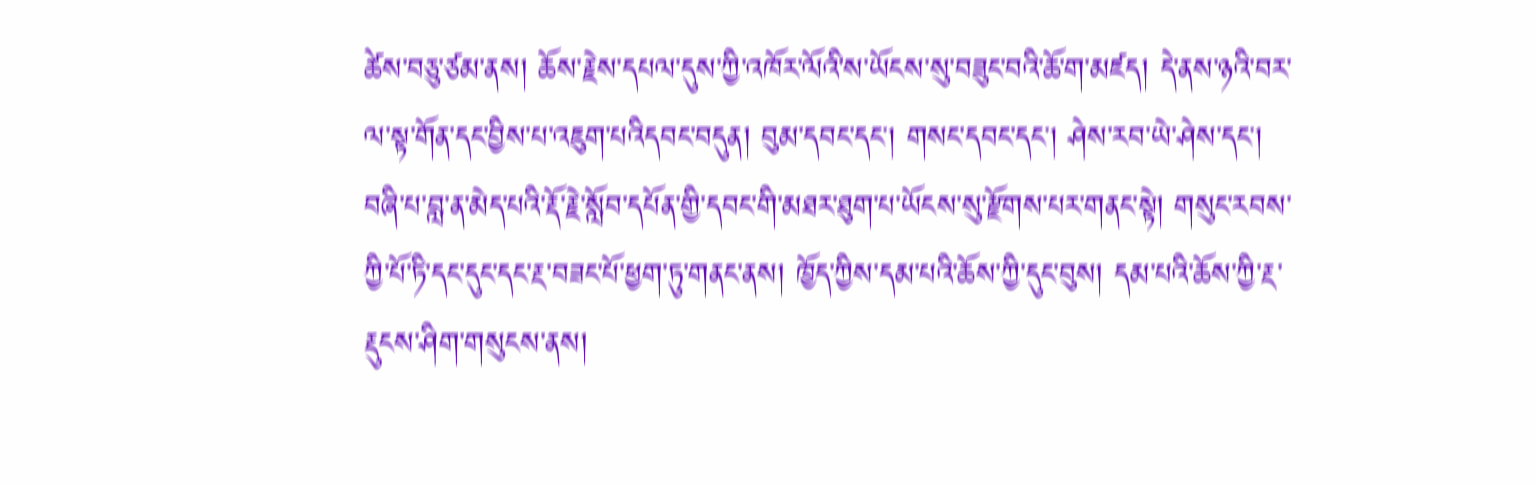ཚེས་བཅུ་ཙམ་ནས། ཆོས་རྗེས་དཔལ་དུས་ཀྱི་འཁོར་ལོའི་ས་ཡོངས་སུ་བཟུང་བའི་ཆོ་ག་མཛད། དེ་ནས་ཉའི་བར་ལ་སྟ་གོན་དང་བྱིས་པ་འཇུག་པའིདབང་བདུན། བུམ་དབང་དང། གསང་དབང་དང། ཤེས་རབ་ཡེ་ཤེས་དང། བཞི་པ་བླ་ན་མེད་པའི་རྡོ་རྗེ་སློབ་དཔོན་གྱི་དབང་གི་མཐར་ཐུག་པ་ཡོངས་སུ་རྫོགས་པར་གནང་སྟེ། གསུང་རབས་ཀྱི་པོ་ཏི་དང་དུང་དང་རྔ་བཟང་པོ་ཕྱག་ཏུ་གནང་ནས། ཁྱོད་ཀྱིས་དམ་པའི་ཆོས་ཀྱི་དུང་བུས། དམ་པའི་ཆོས་ཀྱི་རྔ་རྡུངས་ཤིག་གསུངས་ནས།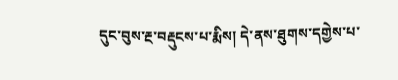དུང་བུས་རྔ་བརྡུངས་པ་རྨིས། དེ་ནས་ཐུགས་དགྱེས་པ་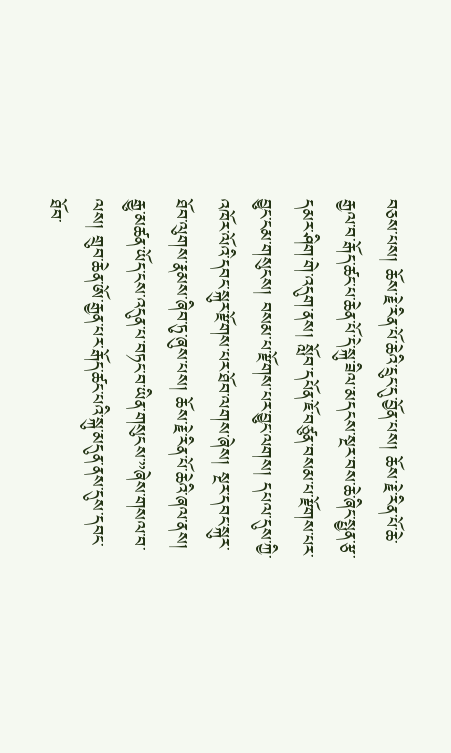བཅས་པས། ཆོས་རྗེ་རིན་པོ་ཆེའི་དྲུང་དུ་བྱོན་པས། ཆོས་རྗེ་རིན་པོ་ཆེ་རྒྱལ་བ་རྒོད་ཚང་པ་ཆེན་པོ་དེ་སྐུ་ཟིལ་མདངས་སྔར་བས་ཆེ་ཞིང་སྤྱན་རྩ་དམར་ཤིག་གེ་འདུག་ནས། སློབ་དཔོན་ཇོ་བཙུན་བསམ་པ་རྫོགས་པར་བྱུང་ངམ་གསུངས། བསམ་པ་རྫོགས་པར་བྱུང་ལགས། དཔལ་དུས་ཀྱི་འཁོར་ལོའི་དབང་སྐུར་རྫོགས་པར་ཐོབ་ལགས་ཞེས། སྔར་དབང་སྐུར་ཐོབ་ལུགས་རྣམས་ཞིབ་ཏུ་ཞུས་པས། ཆོས་རྗེ་རིན་པོ་ཆེའི་ཞལ་ནས། རྒྱུ་མཚན་ཡོད་ངས་འདུན་པ་བཏང་བ་ཡིན་གསུངས་”ཞེས་གསལ་བ་ལས། གྲུབ་ཆེན་ཨོ་རྒྱན་པར་རྒོད་ཚང་པའི་སྐུ་མདུན་ནས་དུས་དབང་ཐོབ་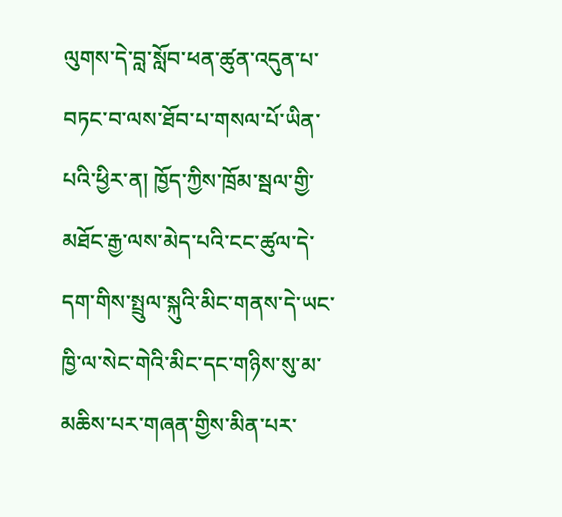ལུགས་དེ་བླ་སློབ་ཕན་ཚུན་འདུན་པ་བཏང་བ་ལས་ཐོབ་པ་གསལ་པོ་ཡིན་པའི་ཕྱིར་ན། ཁྱོད་ཀྱིས་ཁྲོམ་སྦལ་གྱི་མཐོང་རྒྱ་ལས་མེད་པའི་ངང་ཚུལ་དེ་དག་གིས་སྤྲུལ་སྐུའི་མིང་གནས་དེ་ཡང་ཁྱི་ལ་སེང་གེའི་མིང་དང་གཉིས་སུ་མ་མཆིས་པར་གཞན་གྱིས་མིན་པར་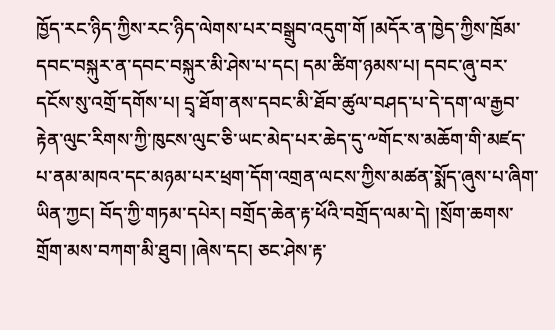ཁྱོད་རང་ཉིད་ཀྱིས་རང་ཉིད་ལེགས་པར་བསྒྲུབ་འདུག་གོ །མདོར་ན་ཁྱེད་ཀྱིས་ཁྲོམ་དབང་བསྐུར་ན་དབང་བསྐུར་མི་ཤེས་པ་དང། དམ་ཚིག་ཉམས་པ། དབང་ཞུ་བར་དངོས་སུ་འགྲོ་དགོས་པ། དྲྭ་ཐོག་ནས་དབང་མི་ཐོབ་ཚུལ་བཤད་པ་དེ་དག་ལ་རྒྱབ་རྟེན་ལུང་རིགས་ཀྱི་ཁུངས་ལུང་ཅི་ཡང་མེད་པར་ཆེད་དུ་༸གོང་ས་མཆོག་གི་མཛད་པ་ནམ་མཁའ་དང་མཉམ་པར་ཕྲག་དོག་འགྲན་ལངས་ཀྱིས་མཚན་སྨོད་ཞུས་པ་ཞིག་ཡིན་ཀྱང། བོད་ཀྱི་གཏམ་དཔེར། བགྲོད་ཆེན་རྟ་ཕོའི་བགྲོད་ལམ་དེ། །སྲོག་ཆགས་གྲོག་མས་བཀག་མི་ཐུབ། །ཞེས་དང། ཅང་ཤེས་རྟ་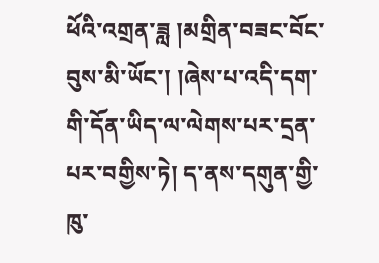ཕོའི་འགྲན་ཟླ །མགྲིན་བཟང་བོང་བུས་མི་ཡོང་། །ཞེས་པ་འདི་དག་གི་དོན་ཡིད་ལ་ལེགས་པར་དྲན་པར་བགྱིས་ཏེ། ད་ནས་དགུན་གྱི་ཁུ་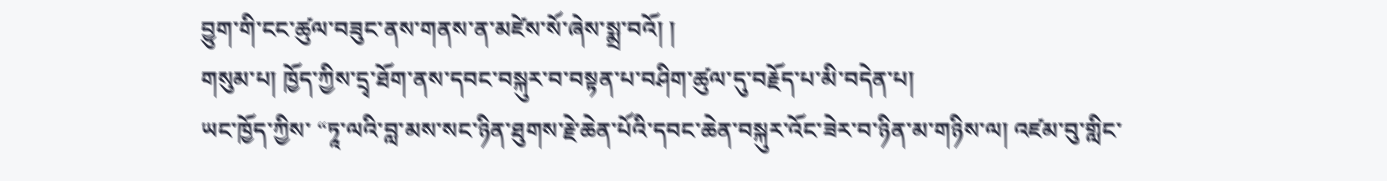བྱུག་གི་ངང་ཚུལ་བཟུང་ནས་གནས་ན་མཛེས་སོ་ཞེས་སྨྲ་བའོ། །
གསུམ་པ། ཁྱོད་ཀྱིས་དྲྭ་ཐོག་ནས་དབང་བསྐུར་བ་བསྟན་པ་བཤིག་ཚུལ་དུ་བརྗོད་པ་མི་བདེན་པ།
ཡང་ཁྱོད་ཀྱིས་ “ཏཱ་ལའི་བླ་མས་སང་ཉིན་ཐུགས་རྗེ་ཆེན་པོའི་དབང་ཆེན་བསྐུར་འོང་ཟེར་བ་ཉིན་མ་གཉིས་ལ། འཛམ་བུ་གླིང་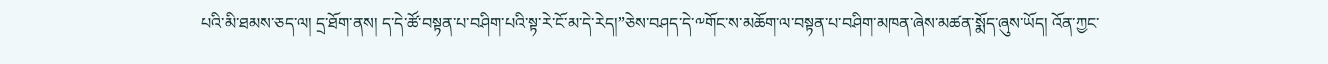པའི་མི་ཐམས་ཅད་ལ། དྲ་ཐོག་ནས། ད་དེ་ཚོ་བསྟན་པ་བཤིག་པའི་སྟ་རེ་ངོ་མ་དེ་རེད།”ཅེས་བཤད་དེ་༸གོང་ས་མཆོག་ལ་བསྟན་པ་བཤིག་མཁན་ཞེས་མཚན་སྨོད་ཞུས་ཡོད། འོན་ཀྱང་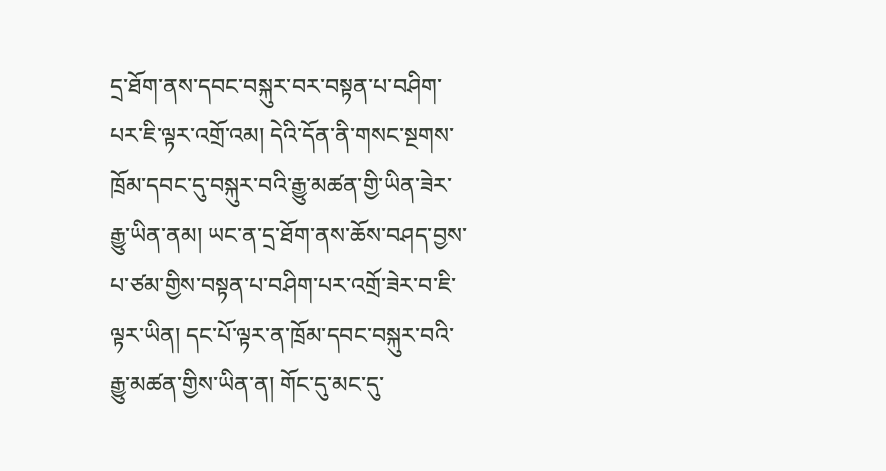དྲ་ཐོག་ནས་དབང་བསྐུར་བར་བསྟན་པ་བཤིག་པར་ཇི་ལྟར་འགྲོ་འམ། དེའི་དོན་ནི་གསང་སྔགས་ཁྲོམ་དབང་དུ་བསྐུར་བའི་རྒྱུ་མཚན་གྱི་ཡིན་ཟེར་རྒྱུ་ཡིན་ནམ། ཡང་ན་དྲ་ཐོག་ནས་ཆོས་བཤད་བྱས་པ་ཙམ་གྱིས་བསྟན་པ་བཤིག་པར་འགྲོ་ཟེར་བ་ཇི་ལྟར་ཡིན། དང་པོ་ལྟར་ན་ཁྲོམ་དབང་བསྐུར་བའི་རྒྱུ་མཚན་གྱིས་ཡིན་ན། གོང་དུ་མང་དུ་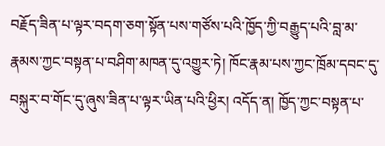བརྗོད་ཟིན་པ་ལྟར་བདག་ཅག་སྟོན་པས་གཙོས་པའི་ཁྱོད་ཀྱི་བརྒྱུད་པའི་བླ་མ་རྣམས་ཀྱང་བསྟན་པ་བཤིག་མཁན་དུ་འགྱུར་ཏེ། ཁོང་རྣམ་པས་ཀྱང་ཁྲོམ་དབང་དུ་བསྐུར་བ་གོང་དུ་ཞུས་ཟིན་པ་ལྟར་ཡིན་པའི་ཕྱིར། འདོད་ན། ཁྱོད་ཀྱང་བསྟན་པ་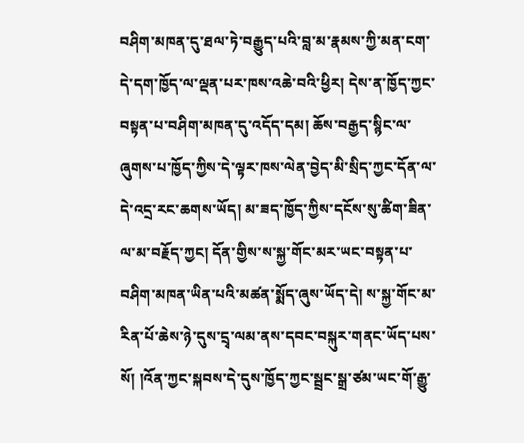བཤིག་མཁན་དུ་ཐལ་ཏེ་བརྒྱུད་པའི་བླ་མ་རྣམས་ཀྱི་མན་ངག་དེ་དག་ཁྱོད་ལ་ལྡན་པར་ཁས་འཆེ་བའི་ཕྱིར། དེས་ན་ཁྱོད་ཀྱང་བསྟན་པ་བཤིག་མཁན་དུ་འདོད་དམ། ཆོས་བརྒྱད་སྙིང་ལ་ཞུགས་པ་ཁྱོད་ཀྱིས་དེ་ལྟར་ཁས་ལེན་བྱེད་མི་སྲིད་ཀྱང་དོན་ལ་དེ་འདྲ་རང་ཆགས་ཡོད། མ་ཟད་ཁྱོད་ཀྱིས་དངོས་སུ་ཚིག་ཟིན་ལ་མ་བརྗོད་ཀྱང། དོན་གྱིས་ས་སྐྱ་གོང་མར་ཡང་བསྟན་པ་བཤིག་མཁན་ཡིན་པའི་མཚན་སྨོད་ཞུས་ཡོད་དེ། ས་སྐྱ་གོང་མ་རིན་པོ་ཆེས་ཉེ་དུས་དྲྭ་ལམ་ནས་དབང་བསྐུར་གནང་ཡོད་པས་སོ། །འོན་ཀྱང་སྐབས་དེ་དུས་ཁྱོད་ཀྱང་སྦྲང་སྒྲ་ཙམ་ཡང་གོ་རྒྱུ་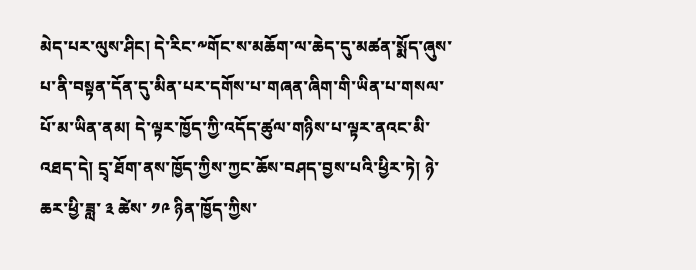མེད་པར་ལུས་ཤིང། དེ་རིང་༸གོང་ས་མཆོག་ལ་ཆེད་དུ་མཚན་སྨོད་ཞུས་པ་ནི་བསྟན་དོན་དུ་མིན་པར་དགོས་པ་གཞན་ཞིག་གི་ཡིན་པ་གསལ་པོ་མ་ཡིན་ནམ། དེ་ལྟར་ཁྱོད་ཀྱི་འདོད་ཚུལ་གཉིས་པ་ལྟར་ནའང་མི་འཐད་དེ། དྲྭ་ཐོག་ནས་ཁྱོད་ཀྱིས་ཀྱང་ཆོས་བཤད་བྱས་པའི་ཕྱིར་ཏེ། ཉེ་ཆར་ཕྱི་ཟླ་ ༣ ཚེས་ ༡༩ ཉིན་ཁྱོད་ཀྱིས་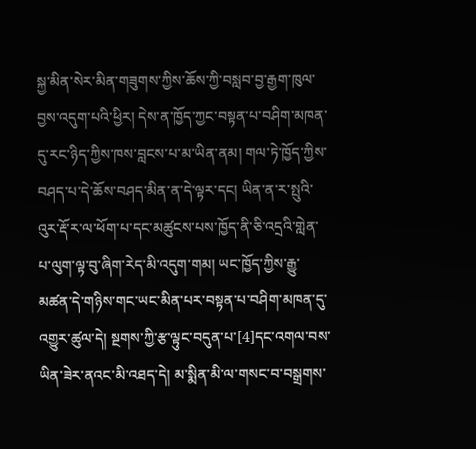སྐྱ་མིན་སེར་མིན་གཟུགས་ཀྱིས་ཆོས་ཀྱི་བསླབ་བྱ་རྒྱག་ཁུལ་བྱས་འདུག་པའི་ཕྱིར། དེས་ན་ཁྱོད་ཀྱང་བསྟན་པ་བཤིག་མཁན་དུ་རང་ཉིད་ཀྱིས་ཁས་བླངས་པ་མ་ཡིན་ནམ། གལ་ཏེ་ཁྱོད་ཀྱིས་བཤད་པ་དེ་ཆོས་བཤད་མིན་ན་དེ་ལྟར་དང། ཡིན་ན་ར་སྤུའི་འུར་རྡོ་ར་ལ་ཕོག་པ་དང་མཚུངས་པས་ཁྱོད་ནི་ཅི་འདྲའི་གླེན་པ་ལུག་ལྟ་བུ་ཞིག་རེད་མི་འདུག་གམ། ཡང་ཁྱོད་ཀྱིས་རྒྱུ་མཚན་དེ་གཉིས་གང་ཡང་མིན་པར་བསྟན་པ་བཤིག་མཁན་དུ་འགྱུར་ཚུལ་དེ། སྔགས་ཀྱི་རྩ་ལྟུང་བདུན་པ་[4]དང་འགལ་བས་ཡིན་ཟེར་ནའང་མི་འཐད་དེ། མ་སྨིན་མི་ལ་གསང་བ་བསྒྲགས་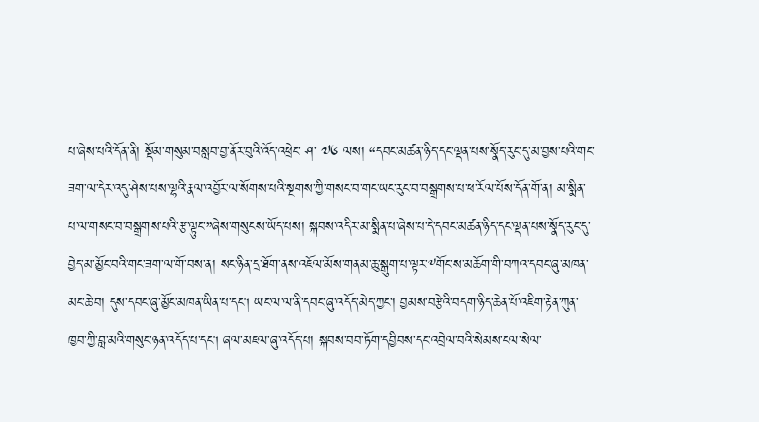པ་ཞེས་པའི་དོན་ནི། སྡོམ་གསུམ་བསླབ་བྱ་ནོར་བུའི་འོད་འཕྲེང་ ཤ་ ༧༦ ལས། “དབང་མཚན་ཉིད་དང་ལྡན་པས་སྣོད་རུང་དུ་མ་བྱས་པའི་གང་ཟག་ལ་དེར་འདུ་ཤེས་པས་ལྷའི་རྣལ་འབྱོར་ལ་སོགས་པའི་སྔགས་ཀྱི་གསང་བ་གང་ཡང་རུང་བ་བསྒྲགས་པ་ཕ་རོལ་པོས་དོན་གོ་ན། མ་སྨིན་པ་ལ་གསང་བ་བསྒྲགས་པའི་རྩ་ལྟུང་”ཞེས་གསུངས་ཡོད་པས། སྐབས་འདིར་མ་སྨིན་པ་ཞེས་པ་དེ་དབང་མཚན་ཉིད་དང་ལྡན་པས་སྣོད་རུང་དུ་བྱེད་མ་མྱོང་བའི་གང་ཟག་ལ་གོ་བས་ན། སང་ཉིན་དྲ་ཐོག་ནས་འཇོལ་མོས་གནམ་ཆུ་སྒུག་པ་ལྟར་༸གོང་ས་མཆོག་གི་བཀའ་དབང་ཞུ་མཁན་མང་ཆེ་བ། དུས་དབང་ཞུ་མྱོང་མཁན་ཡིན་པ་དང། ཡང་ལ་ལ་ནི་དབང་ཞུ་འདོད་མེད་ཀྱང་། བྱམས་བརྩེའི་བདག་ཉིད་ཆེན་པོ་འཇིག་རྟེན་ཀུན་ཁྱབ་ཀྱི་བླ་མའི་གསུང་ཉན་འདོད་པ་དང། ཞལ་མཇལ་ཞུ་འདོད་པ། སྐབས་བབ་ཏོག་དབྱིབས་དང་འབྲེལ་བའི་སེམས་ངལ་སེལ་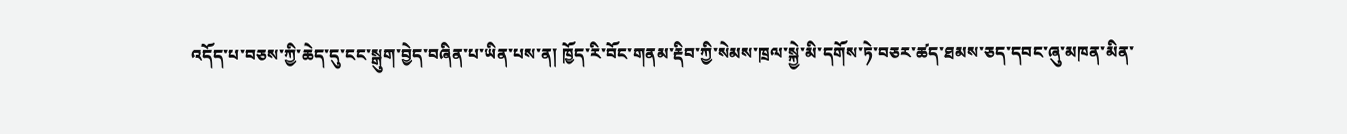འདོད་པ་བཅས་ཀྱི་ཆེད་དུ་ངང་སྒུག་བྱེད་བཞིན་པ་ཡིན་པས་ན། ཁྱོད་རི་བོང་གནམ་རྡིབ་ཀྱི་སེམས་ཁྲལ་སྐྱེ་མི་དགོས་ཏེ་བཅར་ཚད་ཐམས་ཅད་དབང་ཞུ་མཁན་མིན་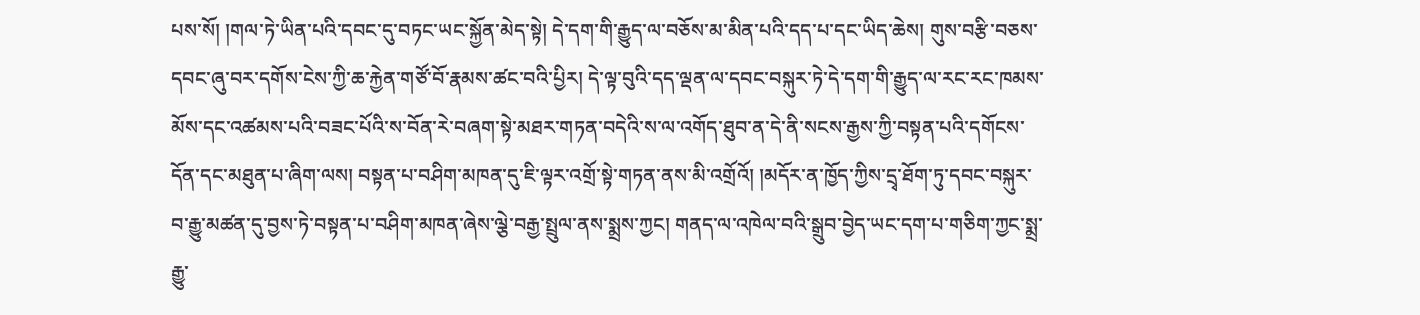པས་སོ། །གལ་ཏེ་ཡིན་པའི་དབང་དུ་བཏང་ཡང་སྐྱོན་མེད་སྟེ། དེ་དག་གི་རྒྱུད་ལ་བཅོས་མ་མིན་པའི་དད་པ་དང་ཡིད་ཆེས། གུས་བརྩི་བཅས་དབང་ཞུ་བར་དགོས་ངེས་ཀྱི་ཆ་རྐྱེན་གཙོ་བོ་རྣམས་ཚང་བའི་པྱིར། དེ་ལྟ་བུའི་དད་ལྡན་ལ་དབང་བསྐུར་ཏེ་དེ་དག་གི་རྒྱུད་ལ་རང་རང་ཁམས་མོས་དང་འཚམས་པའི་བཟང་པོའི་ས་བོན་རེ་བཞག་སྟེ་མཐར་གཏན་བདེའི་ས་ལ་འགོད་ཐུབ་ན་དེ་ནི་སངས་རྒྱས་ཀྱི་བསྟན་པའི་དགོངས་དོན་དང་མཐུན་པ་ཞིག་ལས། བསྟན་པ་བཤིག་མཁན་དུ་ཇི་ལྟར་འགྲོ་སྟེ་གཏན་ནས་མི་འགྲོའོ། །མདོར་ན་ཁྱོད་ཀྱིས་དྲྭ་ཐོག་ཏུ་དབང་བསྐུར་བ་རྒྱུ་མཚན་དུ་བྱས་ཏེ་བསྟན་པ་བཤིག་མཁན་ཞེས་ལྕེ་བརྒྱ་སྤྲུལ་ནས་སྨྲས་ཀྱང། གནད་ལ་འཁེལ་བའི་སྒྲུབ་བྱེད་ཡང་དག་པ་གཅིག་ཀྱང་སྨྲ་རྒྱུ་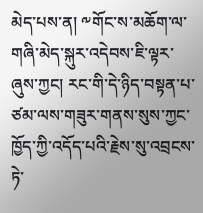མེད་པས་ན། ༸གོང་ས་མཆོག་ལ་གཞི་མེད་སྐུར་འདེབས་ཇི་ལྟར་ཞུས་ཀྱང། རང་གི་དེ་ཉིད་བསྟན་པ་ཙམ་ལས་གཟུར་གནས་སུས་ཀྱང་ཁྱོད་ཀྱི་འདོད་པའི་རྗེས་སུ་འབྲངས་ཏེ་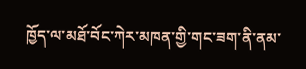ཁྱོད་ལ་མཐོ་བོང་ཀེར་མཁན་གྱི་གང་ཟག་ནི་ནམ་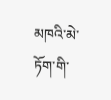མཁའི་མེ་ཏོག་གི་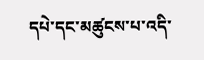དཔེ་དང་མཚུངས་པ་འདི་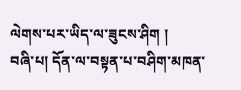ལེགས་པར་ཡིད་ལ་ཟུངས་ཤིག །
བཞི་པ། དོན་ལ་བསྟན་པ་བཤིག་མཁན་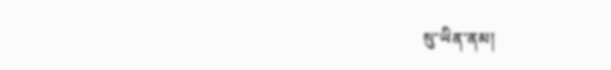སུ་ཡིན་ནམ།